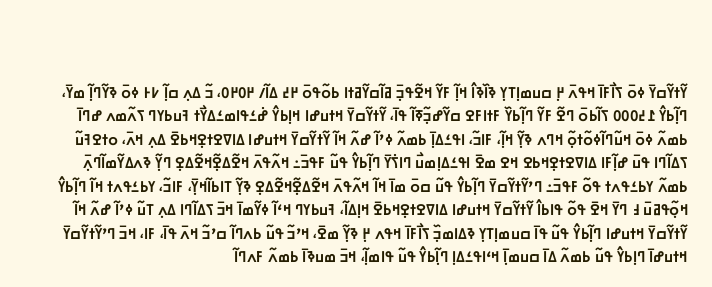ߌ߬ߙߌ߬ߛߌ߫ ߦߋ߫ ߖߊ߯ߓߊ߫ ߞߟߍ߫ ߂߲ ߛߎߘߊ߲ߠߌ߲ ߢߊ߰ߢߊ߮ ߞߊ߲߬ ߓߌ߬ ߞߐ߬ߟߏ߲߫ ߥߊ߬ߛߌ߬ߥߙߊ ߕߋ߬ߟߋ߫ ߂߄ ߡߊ߬/ ߂߀߂߀، ߏ߬ ߡߍ߲ ߛߊ߲߬ ߇߅ ߦߋ߫ ߢߌ߬ߣߊ߲߬ ߘߌ߫، ߣߊ߲߬ߕߌ߮ ߁߄߀߀߀ ߖߊ߬ߕߋ߫ ߣߐ߬ ߓߌ߬ ߣߊ߲߬ߕߌ߰ ߓߙߊߓߐ ߛߌ߬ߝߏ߲߬ߧߊ߬ ߟߊ߫، ߌ߬ߙߌ߬ߛߌ߫ ߞߙߎߝߊ ߞߊ߲ߕߌ߮ ߝ߭ߑߟߊߘߑߡߌ߯ߙ ߔߎߕߌߣ ߖߍ߬ߘߍ ߝߣߊ߫ ߕߘߍ߬ ߦߋ߫ ߞߎ߬ߣߊ߬ߦߋ߬ߙߋ߲߬ ߞߣߍ ߢߌ߲߬ ߞߊ߲߬، ߓߊߏ߬، ߊߟߑߡߊ߲߫ ߕߘߍ߬ ߦߴߊ߬ ߝߍ߬ ߞߊ߬ ߌ߬ߙߌ߬ߛߌ߫ ߞߙߎߝߊ ߡߊߜߐߙߐ߲ߞߕߐ߫ ߡߍ߲ ߞߍ߫، ߋߙߐߔߎ߬ ߖߡߊ߬ߣߊ ߟߎ߫ ߝߊ߲߬ߓߊ ߡߊߜߐߙߐ߲ߞߕߐ ߞߐ ߘߐ߫ ߊߟߑߡߊ߲ߘߎ߯ ߣߊߖ߭ߌ߫ ߣߊ߲߬ߕߌ߮ ߟߎ߬ ߓߟߏ߫߸ ߞߍ߬ߟߍ߫ ߞߐ߬ߡߐ߲߬ߞߐ߬ߡߐ߲ ߣߌ߲߬ ߢߍߡߌ߬ߘߊ߬ߣߍ߲߫ ߕߘߍ߬ ߌߕߑߟߍߙ ߟߋ߬ ߓߟߏ߫߸ ߣߴߌ߬ߙߌ߬ߛߌ߫ ߣߊ߲߬ߕߌ߮ ߟߎ߬ ߛߋ߫ ߘߊ߫ ߞߊ߬ ߞߍ߬ߟߍ߫ ߞߐ߬ߡߐ߲߬ߞߐ߬ߡߐ߲ ߢߌ߲߬ ߠߊߕߊ߬ߞߌ߲߫، ߓߊߏ߬، ߌߕߑߟߍߙ ߞߊ߬ ߣߊ߲߬ߕߌ߮ ߞߋ߲߬ߟߥߎ߫ ߃ ߣߌ߫ ߞߐ߫ ߟߋ߬ ߟߊߕߊ߮ ߌ߬ߙߌ߬ߛߌ߫ ߞߙߎߝߊ ߡߊߜߐߙߐ߲ߞߕߐ߫ ߞߊ߲ߡߊ߬، ߔߎߕߌߣ ߞߵߊ߬ ߦߌ߬ߘߊ߫ ߞߏ߫ ߖߡߊ߬ߣߊ ߡߍ߲ ߠߎ߬ ߦߴߊ߬ ߝߍ߬ ߞߊ߬ ߌ߬ߙߌ߬ߛߌ߫ ߞߙߎߝߊ ߣߊ߲߬ߕߌ߮ ߟߎ߬ ߟߊ߫ ߛߎߘߊ߲ߠߌ߲ ߢߡߊߘߏ߲߰ ߖߊ߯ߓߊ߫ ߞߟߍ ߂߲ ߢߌ߲߬ ߘߐ߫، ߞߴߏ߬ ߟߎ߬ ߕߍߣߊ߬ ߛߴߏ߬ ߞߍ߫ ߟߊ߫، ߓߊ، ߞߏ߫ ߣߴߌ߬ߙߌ߬ߛߌ߫ ߞߙߎߝߊ߫ ߣߊ߲ߕߌ߮ ߟߎ߬ ߕߘߍ߬ ߡߊ߫ ߛߎߘߊ߲߫ ߞߵߊߟߑߡߊ߲ ߣߊ߲߬ߕߌ߮ ߟߎ߬ ߟߊߘߊ߲߬، ߞߏ߫ ߘߎߢߊ߫ ߕߘߍ߬ ߓߍߣߊ߬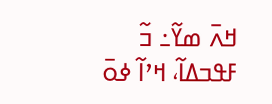ߞߍ߫ ߘߌ߬߸ ߏ߬ ߓߟߏߡߊ߬، ߞߴߊ߬ ߦߋ߫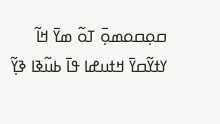ߛߋ߲ߛߋߘߋ߲߫ ߠߋ߬ ߘߌ߫ ߞߊ߬ ߌߙߌ߬ߛߌ߫ ߞߙߎߝߊ ߟߊ߫ ߕߎ߬ߢߊ ߢߌ߲߬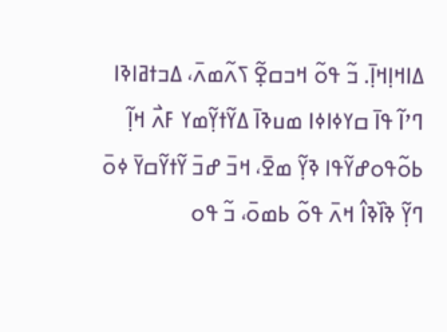ߡߊߞߊ߲ߞߊ߲߫. ߏ߬ ߟߋ߬ ߞߏߛߐ߲߬ ߖߍ߬ߘߍ߫، ߡߏߙߥߊߢߊ ߣߴߊ߬ ߟߊ߫ ߛߌߦߊߦߊ ߘߎߢߊ߫ ߡߌ߬ߙߌ߲߬ߘߌ ߓߍ߯ ߞߊ߲߬ ߕߋ߬ߟߋߝߌ߬ߟߊ ߢߌ߲߬ ߘߐ߫، ߞߏ߫ ߝߏ߫ ߌ߬ߙߌ߬ߛߌ߫ ߦߋ߫ ߣߌ߲߬ ߢߊ߰ߢߊ߮ ߞߍ߫ ߟߋ߬ ߕߘߋ߫، ߏ߬ ߟߋ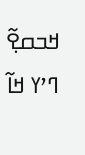ߞߏߛߐ߲߬ ߣߴߌ ߞߊ߬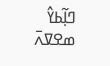ߣߊ߲߬ߕߌ߮ ߘߐߜߍ߫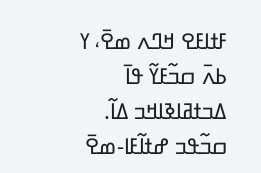ߓߙߊߓߐ ߞߣߍ ߘߐ߫، ߌ ߕߍ߫ ߛߏ߬ߓߌ߬ ߟߊ߫ ߡߏߙߥߊߢߊߞߏ ߡߊ߬.
ߛߏ߬ߟߏ ߝߙߊ߬ߓߊ-ߘߐ߫